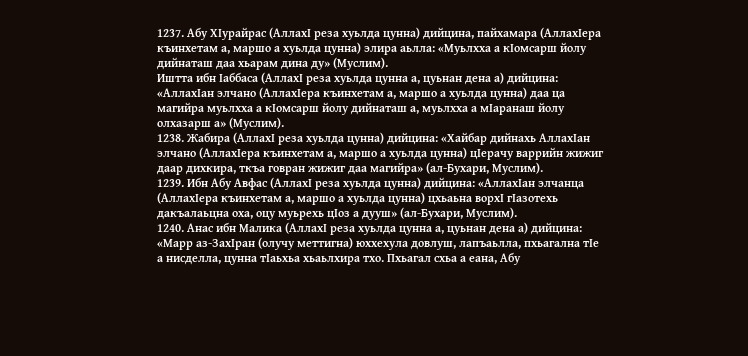1237. Абу ХIурайрас (АллахI реза хуьлда цунна) дийцина, пайхамара (АллахIера къинхетам а, маршо а хуьлда цунна) элира аьлла: «Муьлхха а кIомсарш йолу дийнаташ даа хьарам дина ду» (Муслим).
Иштта ибн Iаббаса (АллахI реза хуьлда цунна а, цуьнан дена а) дийцина: «АллахIан элчано (АллахIера къинхетам а, маршо а хуьлда цунна) даа ца магийра муьлхха а кIомсарш йолу дийнаташ а, муьлхха а мIаранаш йолу олхазарш а» (Муслим).
1238. Жабира (АллахI реза хуьлда цунна) дийцина: «Хайбар дийнахь АллахIан элчано (АллахIера къинхетам а, маршо а хуьлда цунна) цIерачу варрийн жижиг даар дихкира, ткъа говран жижиг даа магийра» (ал-Бухари, Муслим).
1239. Ибн Абу Авфас (АллахI реза хуьлда цунна) дийцина: «АллахIан элчанца (АллахIера къинхетам а, маршо а хуьлда цунна) цхьаьна ворхI гIазотехь дакъалаьцна оха, оцу муьрехь цIоз а дууш» (ал-Бухари, Муслим).
1240. Анас ибн Малика (АллахI реза хуьлда цунна а, цуьнан дена а) дийцина: «Марр аз-ЗахIран (олучу меттигна) юххехула довлуш, лапъаьлла, пхьагална тIе а нисделла, цунна тIаьхьа хьаьлхира тхо. Пхьагал схьа а еана, Абу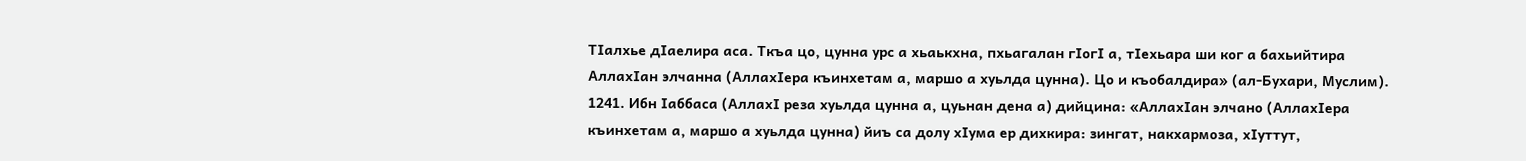ТIалхье дIаелира аса. Ткъа цо, цунна урс а хьаькхна, пхьагалан гIогI а, тIехьара ши ког а бахьийтира АллахIан элчанна (АллахIера къинхетам а, маршо а хуьлда цунна). Цо и къобалдира» (ал-Бухари, Муслим).
1241. Ибн Iаббаса (АллахI реза хуьлда цунна а, цуьнан дена а) дийцина: «АллахIан элчано (АллахIера къинхетам а, маршо а хуьлда цунна) йиъ са долу хIума ер дихкира: зингат, накхармоза, хIуттут,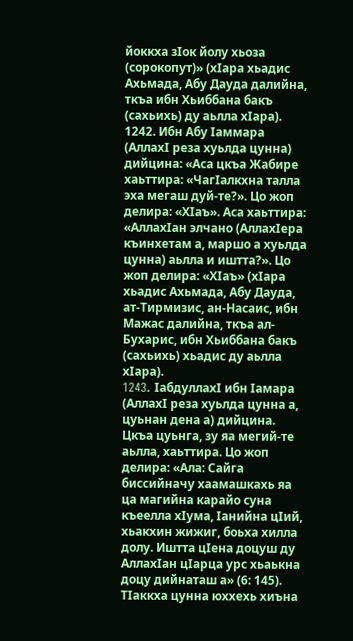йоккха зIок йолу хьоза (сорокопут)» (хIара хьадис Ахьмада, Абу Дауда далийна, ткъа ибн Хьиббана бакъ (сахьихь) ду аьлла хIара).
1242. Ибн Абу Iаммара (АллахI реза хуьлда цунна) дийцина: «Аса цкъа Жабире хаьттира: «ЧагIалкхна талла эха мегаш дуй-те?». Цо жоп делира: «ХIаъ». Аса хаьттира: «АллахIан элчано (АллахIера къинхетам а, маршо а хуьлда цунна) аьлла и иштта?». Цо жоп делира: «ХIаъ» (хIара хьадис Ахьмада, Абу Дауда, ат-Тирмизис, ан-Насаис, ибн Мажас далийна, ткъа ал-Бухарис, ибн Хьиббана бакъ (сахьихь) хьадис ду аьлла хIара).
1243. IабдуллахI ибн Iамара (АллахI реза хуьлда цунна а, цуьнан дена а) дийцина. Цкъа цуьнга, зу яа мегий-те аьлла, хаьттира. Цо жоп делира: «Ала: Сайга биссийначу хаамашкахь яа ца магийна карайо суна къеелла хIума, Iанийна цIий, хьакхин жижиг, боьха хилла долу. Иштта цIена доцуш ду АллахIан цIарца урс хьаькна доцу дийнаташ а» (6: 145). ТIаккха цунна юххехь хиъна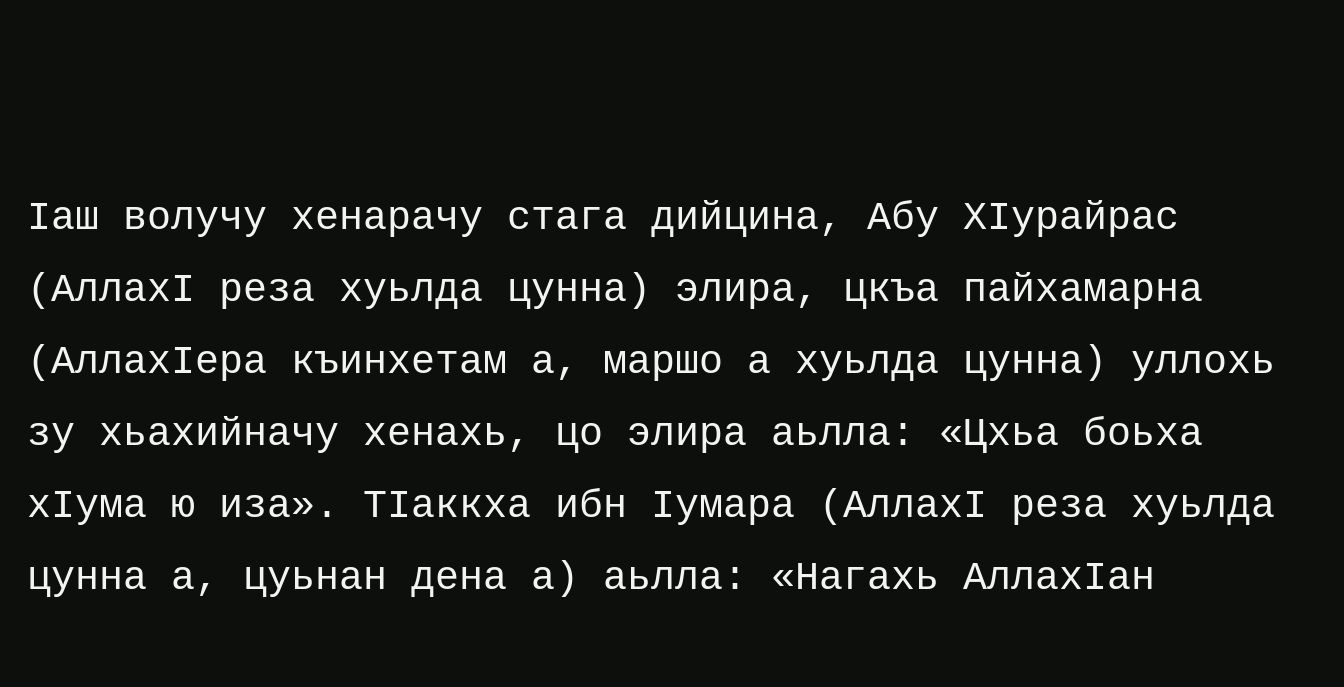Iаш волучу хенарачу стага дийцина, Абу ХIурайрас (АллахI реза хуьлда цунна) элира, цкъа пайхамарна (АллахIера къинхетам а, маршо а хуьлда цунна) уллохь зу хьахийначу хенахь, цо элира аьлла: «Цхьа боьха хIума ю иза». ТIаккха ибн Iумара (АллахI реза хуьлда цунна а, цуьнан дена а) аьлла: «Нагахь АллахIан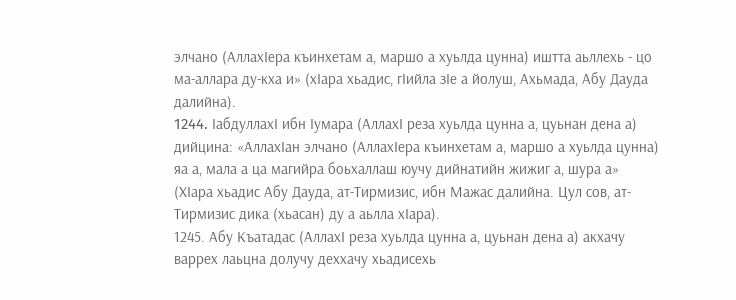элчано (АллахIера къинхетам а, маршо а хуьлда цунна) иштта аьллехь - цо ма-аллара ду-кха и» (хIара хьадис, гIийла зIе а йолуш, Ахьмада, Абу Дауда далийна).
1244. IабдуллахI ибн Iумара (АллахI реза хуьлда цунна а, цуьнан дена а) дийцина: «АллахIан элчано (АллахIера къинхетам а, маршо а хуьлда цунна) яа а, мала а ца магийра боьхаллаш юучу дийнатийн жижиг а, шура а» (ХIара хьадис Абу Дауда, ат-Тирмизис, ибн Мажас далийна. Цул сов, ат-Тирмизис дика (хьасан) ду а аьлла хIара).
1245. Абу Къатадас (АллахI реза хуьлда цунна а, цуьнан дена а) акхачу варрех лаьцна долучу деххачу хьадисехь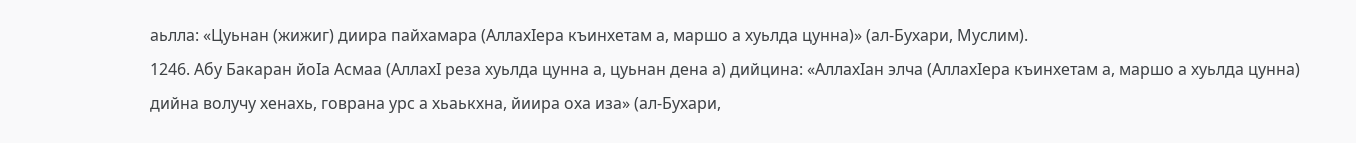аьлла: «Цуьнан (жижиг) диира пайхамара (АллахIера къинхетам а, маршо а хуьлда цунна)» (ал-Бухари, Муслим).
1246. Абу Бакаран йоIа Асмаа (АллахI реза хуьлда цунна а, цуьнан дена а) дийцина: «АллахIан элча (АллахIера къинхетам а, маршо а хуьлда цунна) дийна волучу хенахь, говрана урс а хьаькхна, йиира оха иза» (ал-Бухари,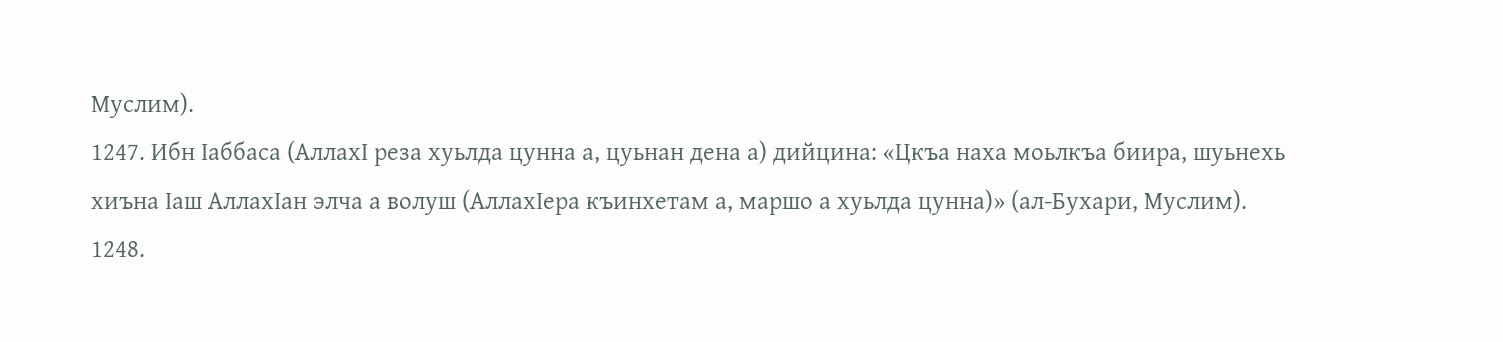Муслим).
1247. Ибн Iаббаса (АллахI реза хуьлда цунна а, цуьнан дена а) дийцина: «Цкъа наха моьлкъа биира, шуьнехь хиъна Iаш АллахIан элча а волуш (АллахIера къинхетам а, маршо а хуьлда цунна)» (ал-Бухари, Муслим).
1248.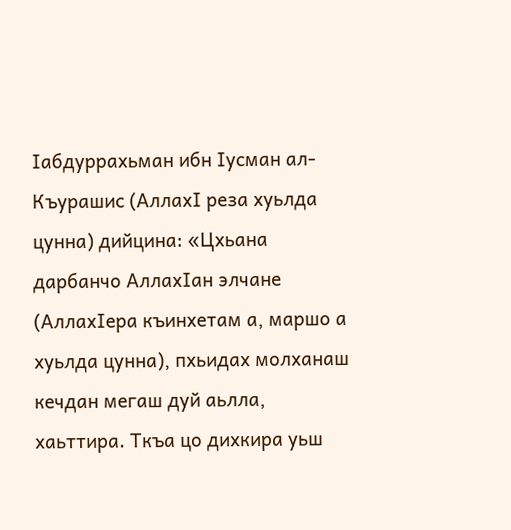Iабдуррахьман ибн Iусман ал-Къурашис (АллахI реза хуьлда цунна) дийцина: «Цхьана дарбанчо АллахIан элчане (АллахIера къинхетам а, маршо а хуьлда цунна), пхьидах молханаш кечдан мегаш дуй аьлла, хаьттира. Ткъа цо дихкира уьш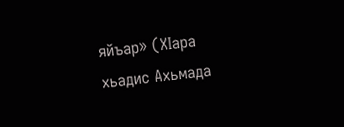яйъар» (ХIара хьадис Ахьмада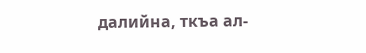далийна, ткъа ал-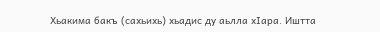Хьакима бакъ (сахьихь) хьадис ду аьлла хIара. Иштта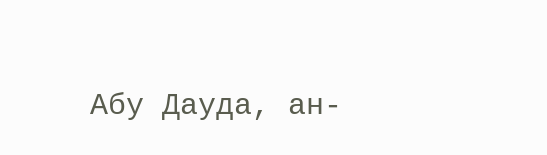Абу Дауда, ан-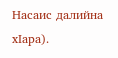Насаис далийна хIара).